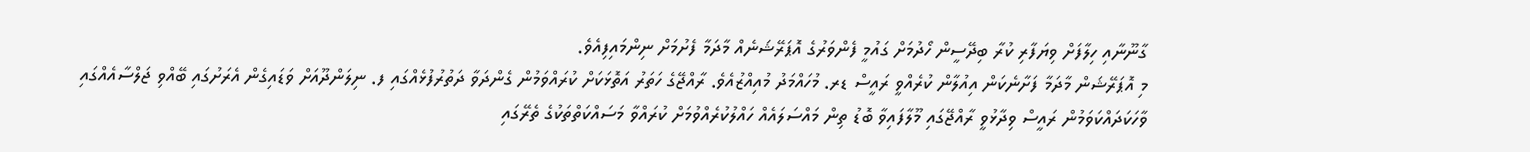ގާނޫނާއި ހިލާފަށް ވިޔަފާރި ކުރާ ބިދޭސީން ހޯދުމަށް ގައުމީ ފެންވަރުގެ އޮޕަރޭޝަނެއް މާދަމާ ފެށުމަށް ނިންމައިފިއެވެ.
މި އޮޕަރޭޝަން މާދަމާ ފަށާނެކަން އިއުލާން ކުރެއްވީ ރައީސް ޑރ. މުހައްމަދު މުއިއްޒުއެވެ. ރާއްޖޭގެ ހަތަރު އަތޮޅަކަށް ކުރައްވަމުން ގެންދަވާ ދަތުރުފުޅެއްގައި ފ. ނިލަންދޫއަށް ވަޑައިގެން އެރަށުގައި ބޭއްވި ޖަލްސާއެއްގައި ވާހަކަދައްކަވަމުން ރައީސް ވިދާޅުވީ ރާއްޖޭގައި މޫލާފައިވާ ބޮޑު ތިން މައްސަލައެއް ހައްލުކުރެއްވުމަށް ކުރައްވާ މަސައްކަތްތަކުގެ ތެރޭގައި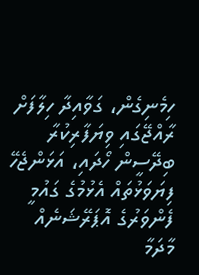ހިމެނިގެން، ގަވާއިދާ ހިލާފަށް ރާއްޖޭގައި ވިޔަފާރިކުރާ ބިދޭސީން ހޯދައި، އަޅަންޖެހޭ ފިޔަވަޅުތައް އެޅުމުގެ ގައުމީ ފެންވަރުގެ އޮޕަރޭޝަނެއް މާދަމާ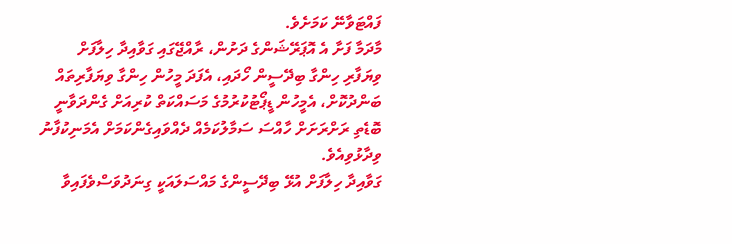ފައްޓަވާނޭ ކަމަށެވެ.
މާދަމާ ފަށާ އެ އޮޕަރޭޝަންގެ ދަށުން، ރާއްޖޭގައި ގަވާއިދާ ހިލާފަށް ވިޔަފާރި ހިންގާ ބިދޭސީން ހޯދައި، އެފަދަ މީހުން ހިންގާ ވިޔަފާރިތައް ބަންދުކޮށް، އެމީހުން ޑީޕޯޓުކުރުމުގެ މަސައްކަތް ކުރިއަށް ގެންދަވާނީ ބޮޑެތި ރަށްރަށަށް ހާއްސަ ސަމާލުކަމެއް ދެއްވައިގެންކަމަށް އެމަނިކުފާނު ވިދާޅުވިއެވެ.
ގަވާއިދާ ހިލާފަށް އުޅޭ ބިދޭސީންގެ މައްސަލައަކީ ގިނަދުވަސްވެފައިވާ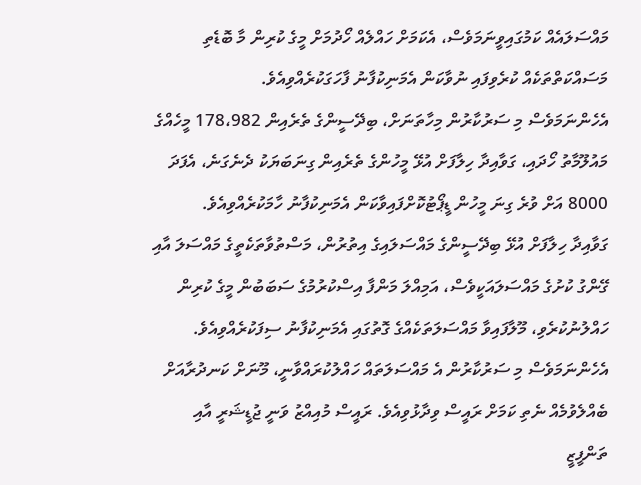މައްސަލައެއް ކަމުގައިވީނަމަވެސް، އެކަމަށް ހައްލެއް ހޯދުމަށް މީގެ ކުރިން މާ ބޮޑެތި މަސައްކަތްތަކެއް ކުރެވިފައި ނުވާކަން އެމަނިކުފާނު ފާހަގަކުރެއްވިއެވެ.
އެހެންނަމަވެސް މި ސަރުކާރުން މިހާތަނަށް، ބިދޭސީންގެ ތެރެއިން 178،982 މީހެއްގެ މައުލޫމާތު ހޯދައި، ގަވާއިދާ ހިލާފަށް އުޅޭ މީހުންގެ ތެރެއިން ގިނަބަޔަކު ދެނެގަނެ، އެފަދަ 8000 އަށް ވުރެ ގިނަ މީހުން ޑީޕޯޓުކޮށްފައިވާކަން އެމަނިކުފާނު ހާމަކުރެއްވިއެވެ.
ގަވާއިދާ ހިލާފަށް އުޅޭ ބިދޭސީންގެ މައްސަލައިގެ އިތުރުން، މަސްތުވާތަކެތީގެ މައްސަލަ އާއި ގޭންގު ކުށުގެ މައްސަލައަކީވެސް، އަމިއްލަ މަންފާ އިސްކުރުމުގެ ސަބަބުން މީގެ ކުރިން ހައްލުނުކުރެވި، މޫލާފައިވާ މައްސަލަތަކެއްގެ ގޮތުގައި އެމަނިކުފާނު ސިފަކުރެއްވިއެވެ.
އެހެންނަމަވެސް މި ސަރުކާރުން އެ މައްސަލަތައް ހައްލުކުރައްވާނީ، މޫނަށް ކަނދުރާއަށް ބެއްލެވުމެއް ނެތި ކަމަށް ރައީސް ވިދާޅުވިއެވެ. ރައީސް މުއިއްޒު ވަނީ ޖުޑީޝަރީ އާއި ތަންފީޒީ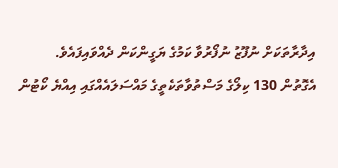އިދާރާތަކަށް ނުފޫޒު ނުފޯރުވާ ކަމުގެ ޔަގީންކަން ދެއްވައިފައެވެ.
އެގޮތުން 130 ކިލޯގެ މަސްތުވާތަކެތީގެ މައްސަލައެއްގައި އިއްޔެ ކޯޓުން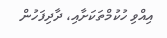އިއްވި ހުކުމްތަކަށާއި، ދާދިފަހުން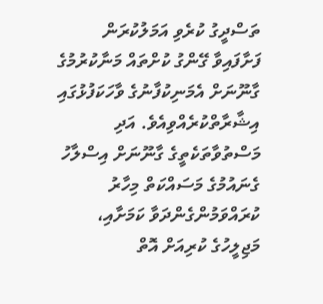ތަސްދީގު ކުރެވި އަމަލުކުރަން ފަށާފައިވާ ގޭންގު ކުށްތައް މަނާކުރުމުގެ ގާނޫނަށް އެމަނިކުފާނުގެ ވާހަކަފުޅުގައި އިޝާރާތްކުރެއްވިއެވެ. އަދި މަސްތުވާތަކެތީގެ ގާނޫނަށް އިސްލާހު ގެނައުމުގެ މަސައްކަތް މިހާރު ކުރައްވަމުންގެންދަވާ ކަމަށާއި، މަޖިލީހުގެ ކުރިއަށް އޮތް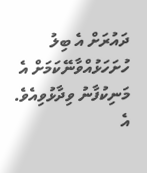ދައުރަށް އެ ބިލު ހުށަހަޅުއްވާނޭކަމަށް އެ މަނިކުފާނު ވިދާޅުވިއެވެ.
އެ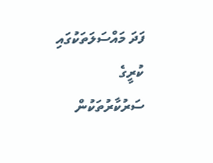ފަދަ މައްސަލަތަކުގައި ކުރީގެ ސަރުކާރުތަކުން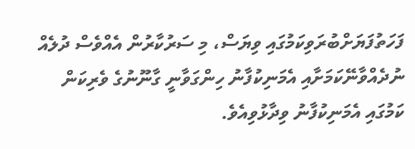ފަހަތުފަޔަށްބުރަވިކަމުގައި ވިޔަސް، މި ސަރުކާރުން އެއްވެސް ދުލެއް ނުދެއްވާނޭކަމަށާއި އެމަނިކުފާނު ހިންގަވާނީ ގާނޫނުގެ ވެރިކަން ކަމުގައި އެމަނިކުފާނު ވިދާޅުވިއެވެ.